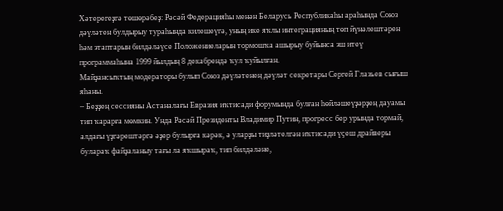Хәтерегеҙгә төшөрәбеҙ: Рәсәй Федерацияһы менән Беларусь Республикаһы араһында Союз дәүләтен булдырыу тураһында килешеүгә, уның ике яҡлы интеграцияның төп йүнәлештәрен һәм этаптарын билдәләүсе Положениеларын тормошҡа ашырыу буйынса эш итеү программаһына 1999 йылдың 8 декабрендә ҡул ҡуйылған.
Майҙансыҡтың модераторы булып Союз дәүләтенең дәүләт секретары Сергей Глазьев сығыш яһаны.
– Беҙҙең сессияны Астаналағы Евразия иҡтисади форумында булған һөйләшеүҙәрҙең дауамы тип ҡарарға мөмкин. Унда Рәсәй Президенты Владимир Путин, прогресс бер урында тормай, алдағы үҙгәрештәргә әҙер булырға кәрәк, ә уларҙы тиҙләтелгән иҡтисади үҫеш драйверы булараҡ файҙаланыу тағы ла яҡшыраҡ, тип билдәләне,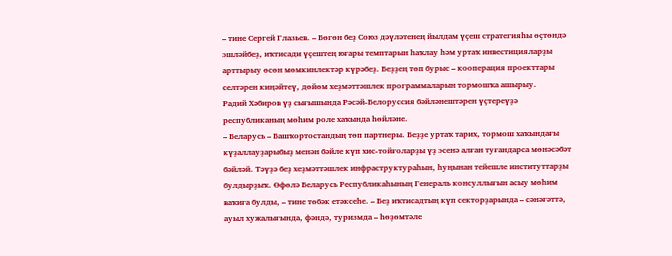– тине Сергей Глазьев. – Бөгөн беҙ Союз дәүләтенең йылдам үҫеш стратегияһы өҫтөндә эшләйбеҙ, иҡтисади үҫештең юғары темптарын һаҡлау һәм уртаҡ инвестицияларҙы арттырыу өсөн мөмкинлектәр күрәбеҙ. Беҙҙең төп бурыс – кооперация проекттары селтәрен киңәйтеү, дөйөм хеҙмәттәшлек программаларын тормошҡа ашырыу.
Радий Хәбиров үҙ сығышында Рәсәй-Белоруссия бәйләнештәрен үҫтереүҙә республиканың мөһим роле хаҡында һөйләне.
– Беларусь – Башҡортостандың төп партнеры. Беҙҙе уртаҡ тарих, тормош хаҡындағы күҙаллауҙарыбыҙ менән бәйле күп хис-тойғоларҙы үҙ эсенә алған туғандарса мөнәсәбәт бәйләй. Тәүҙә беҙ хеҙмәттәшлек инфраструктураһын, һуңынан тейешле институттарҙы булдырҙыҡ. Өфөлә Беларусь Республикаһының Генераль консуллығын асыу мөһим ваҡиға булды, – тине төбәк етәксеһе. – Беҙ иҡтисадтың күп секторҙарында – сәнәғәттә, ауыл хужалығында, фәндә, туризмда – һөҙөмтәле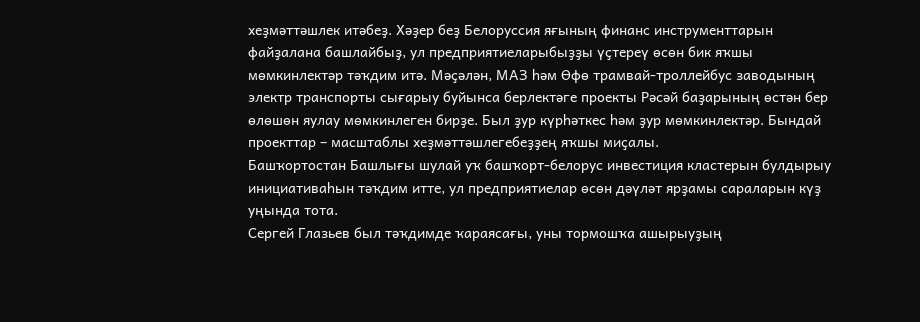хеҙмәттәшлек итәбеҙ. Хәҙер беҙ Белоруссия яғының финанс инструменттарын файҙалана башлайбыҙ, ул предприятиеларыбыҙҙы үҫтереү өсөн бик яҡшы мөмкинлектәр тәҡдим итә. Мәҫәлән, МАЗ һәм Өфө трамвай-троллейбус заводының электр транспорты сығарыу буйынса берлектәге проекты Рәсәй баҙарының өстән бер өлөшөн яулау мөмкинлеген бирҙе. Был ҙур күрһәткес һәм ҙур мөмкинлектәр. Бындай проекттар – масштаблы хеҙмәттәшлегебеҙҙең яҡшы миҫалы.
Башҡортостан Башлығы шулай уҡ башҡорт-белорус инвестиция кластерын булдырыу инициативаһын тәҡдим итте, ул предприятиелар өсөн дәүләт ярҙамы сараларын күҙ уңында тота.
Сергей Глазьев был тәҡдимде ҡараясағы, уны тормошҡа ашырыуҙың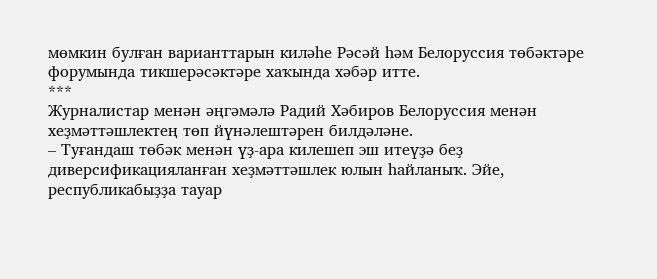мөмкин булған варианттарын киләһе Рәсәй һәм Белоруссия төбәктәре форумында тикшерәсәктәре хаҡында хәбәр итте.
***
Журналистар менән әңгәмәлә Радий Хәбиров Белоруссия менән хеҙмәттәшлектең төп йүнәлештәрен билдәләне.
– Туғандаш төбәк менән үҙ-ара килешеп эш итеүҙә беҙ диверсификацияланған хеҙмәттәшлек юлын һайланыҡ. Эйе, республикабыҙҙа тауар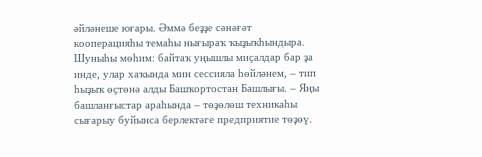әйләнеше юғары. Әммә беҙҙе сәнәғәт кооперацияһы темаһы нығыраҡ ҡыҙыҡһындыра. Шуныһы мөһим: байтаҡ уңышлы миҫалдар бар ҙа инде, улар хаҡында мин сессияла һөйләнем, – тип һыҙыҡ өҫтөнә алды Башҡортостан Башлығы. – Яңы башланғыстар араһында – төҙөлөш техникаһы сығарыу буйынса берлектәге предприятие төҙөү.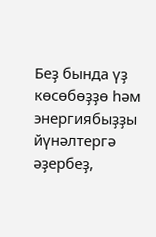Беҙ бында үҙ көсөбөҙҙө һәм энергиябыҙҙы йүнәлтергә әҙербеҙ,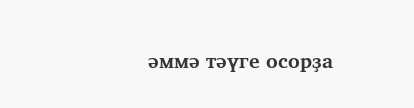әммә тәүге осорҙа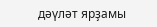дәүләт ярҙамы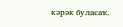кәрәк буласаҡ.